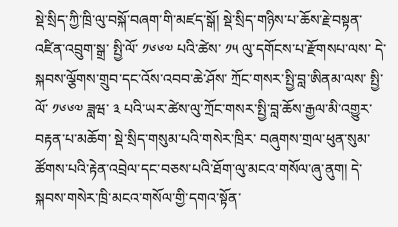སྡེ་སྲིད་ཀྱི་ཁྲི་ལུ་བསྐོ་བཞག་གི་མཛད་སྒོ། སྡེ་སྲིད་གཉིས་པ་ཆོས་རྗེ་བསྟན་འཛིན་འབྲུག་སྒྲ་ སྤྱི་ལོ་ ༡༦༦༧ པའི་ཚེས་ ༡༥ ལུ་དགོངས་པ་རྫོགསཔ་ལས་ དེ་སྐབས་ལྕོགས་གྲུབ་དང་འོས་འབབ་ཆེ་ཤོས་ ཀྲོང་གསར་སྤྱི་བླ་ཨིནམ་ལས་ སྤྱི་ལོ་ ༡༦༦༧ ཟླཝ་ ༣ པའི་ཡར་ཚེས་ལུ་ཀྲོང་གསར་སྤྱི་བླ་ཆོས་རྒྱལ་མི་འགྱུར་བརྟན་པ་མཆོག་ སྡེ་སྲིད་གསུམ་པའི་གསེར་ཁྲིར་ བཞུགས་གྲལ་ཕུན་སུམ་ཚོགས་པའི་རྟེན་འབྲེལ་དང་བཅས་པའི་ཐོག་ལུ་མངའ་གསོལ་ཞུ་ནུག། དེ་སྐབས་གསེར་ཁྲི་མངའ་གསོལ་གྱི་དགའ་སྟོན་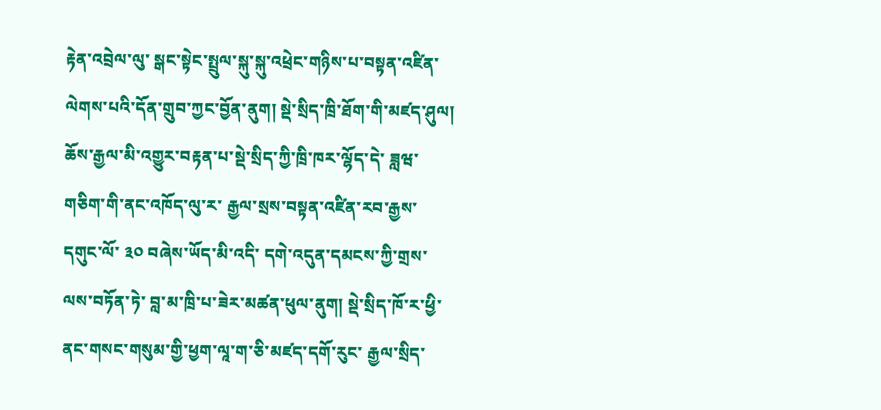རྟེན་འབྲེལ་ལུ་ སྒང་སྟེང་སྤྲུལ་སྐུ་སྐུ་འཕྲེང་གཉིས་པ་བསྟན་འཛིན་ལེགས་པའི་དོན་གྲུབ་ཀྱང་བྱོན་ནུག། སྡེ་སྲིད་ཁྲི་ཐོག་གི་མཛད་ཤུལ། ཆོས་རྒྱལ་མི་འགྱུར་བརྟན་པ་སྡེ་སྲིད་ཀྱི་ཁྲི་ཁར་ལྷོད་དེ་ ཟླཝ་གཅིག་གི་ནང་འཁོད་ལུ་ར་ རྒྱལ་སྲས་བསྟན་འཛིན་རབ་རྒྱས་ དགུང་ལོ་ ༣༠ བཞེས་ཡོད་མི་འདི་ དགེ་འདུན་དམངས་ཀྱི་གྲས་ལས་བཏོན་ཏེ་ བླ་མ་ཁྲི་པ་ཟེར་མཚན་ཕུལ་ནུག། སྡེ་སྲིད་ཁོ་ར་ཕྱི་ནང་གསང་གསུམ་གྱི་ཕྱག་ལཱ་ག་ཅི་མཛད་དགོ་རུང་ རྒྱལ་སྲིད་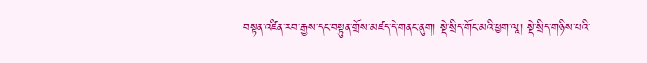བསྟན་འཛིན་རབ་རྒྱས་དང་བསྟུན་གྲོས་མཛད་དེ་གནང་ནུག། སྡེ་སྲིད་གོང་མའི་ཕྱག་ལཱ། སྡེ་སྲིད་གཉིས་པའི་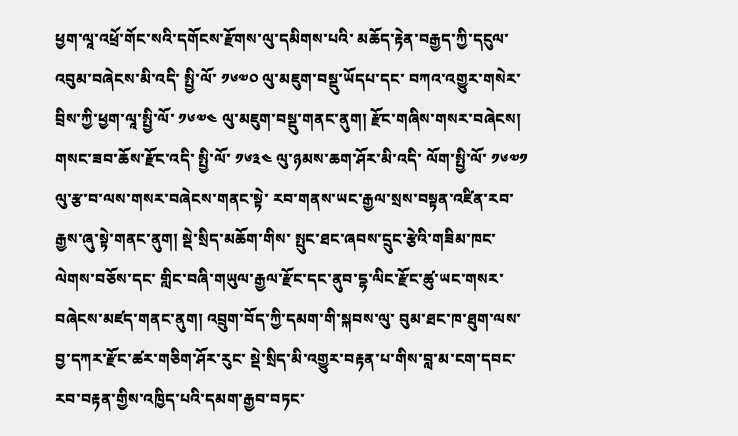ཕྱག་ལཱ་འཕྲོ་གོང་སའི་དགོངས་རྫོགས་ལུ་དམིགས་པའི་ མཆོད་རྟེན་བརྒྱད་ཀྱི་དངུལ་འབུམ་བཞེངས་མི་འདི་ སྤྱི་ལོ་ ༡༦༧༠ ལུ་མཇུག་བསྡུ་ཡོདཔ་དང་ བཀའ་འགྱུར་གསེར་བྲིས་ཀྱི་ཕྱག་ལཱ་སྤྱི་ལོ་ ༡༦༧༤ ལུ་མཇུག་བསྡུ་གནང་ནུག། རྫོང་གཞིས་གསར་བཞེངས། གསང་ཟབ་ཆོས་རྫོང་འདི་ སྤྱི་ལོ་ ༡༦༣༤ ལུ་ཉམས་ཆག་ཤོར་མི་འདི་ ལོག་སྤྱི་ལོ་ ༡༦༧༡ ལུ་རྩ་བ་ལས་གསར་བཞེངས་གནང་སྟེ་ རབ་གནས་ཡང་རྒྱལ་སྲས་བསྟན་འཛིན་རབ་རྒྱས་ཞུ་སྟེ་གནང་ནུག། སྡེ་སྲིད་མཆོག་གིས་ སྤུང་ཐང་ཞབས་དྲུང་རྩེའི་གཟིམ་ཁང་ལེགས་བཅོས་དང་ གླིང་བཞི་གཡུལ་རྒྱལ་རྫོང་དང་ནུབ་དྷ་ལིང་རྫོང་ཚུ་ཡང་གསར་བཞེངས་མཛད་གནང་ནུག། འབྲུག་བོད་ཀྱི་དམག་གི་སྐབས་ལུ་ བུམ་ཐང་ཁ་ཐུག་ལས་ བྱ་དཀར་རྫོང་ཚར་གཅིག་ཤོར་རུང་ སྡེ་སྲིད་མི་འགྱུར་བརྟན་པ་གིས་བླ་མ་ངག་དབང་རབ་བརྟན་གྱིས་འཁྱིད་པའི་དམག་རྒྱབ་བཏང་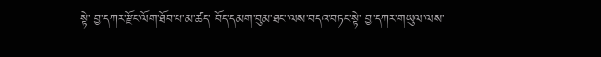སྟེ་ བྱ་དཀར་རྫོང་ལོག་ཐོབ་པ་མ་ཚད་ བོད་དམག་བུམ་ཐང་་ལས་བདའ་བཏང་སྟེ་ བྱ་དཀར་གཡུལ་ལས་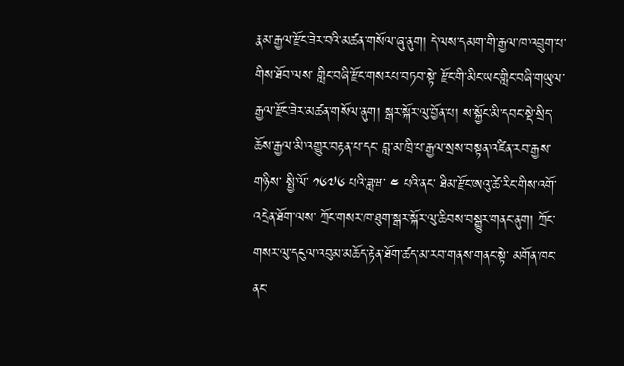རྣམ་རྒྱལ་རྫོང་ཟེར་བའི་མཚན་གསོལ་ཞུ་ནུག། དེ་ལས་དམག་གི་རྒྱལ་ཁ་འབྲུག་པ་གིས་ཐོབ་ལས་ གླིང་བཞི་རྫོང་གསརཔ་བཏབ་སྟེ་ རྫོང་གི་མིང་ཡང་གླིང་བཞི་གཡུལ་རྒྱལ་རྫོང་ཟེར་མཚན་གསོལ་ནུག། སྒར་སྐོར་ལུ་བྱོན་པ། ས་སྐྱོང་མི་དབང་སྡེ་སྲིད་ཆོས་རྒྱལ་མི་འགྱུར་བརྟན་པ་དང་ བླ་མ་ཁྲི་པ་རྒྱལ་སྲས་བསྟན་འཛིན་རབ་རྒྱས་གཉིས་ སྤྱི་ལོ་ ༡༦༧༦ པའི་ཟླཝ་ ༤ པའི་ནང་ ཐིམ་རྫོང་ཨའུ་ཚེ་རིང་གིས་འགོ་འདྲེན་ཐོག་ལས་ ཀྲོང་གསར་ཁ་ཐུག་སྒར་སྐོར་ལུ་ཆིབས་བསྒྱུར་གནང་ནུག། ཀྲོང་གསར་ལུ་དངུལ་འབུམ་མཆོད་རྟེན་ཐོག་ཚད་མ་རབ་གནས་གནང་སྟེ་ མགོན་ཁང་ནང་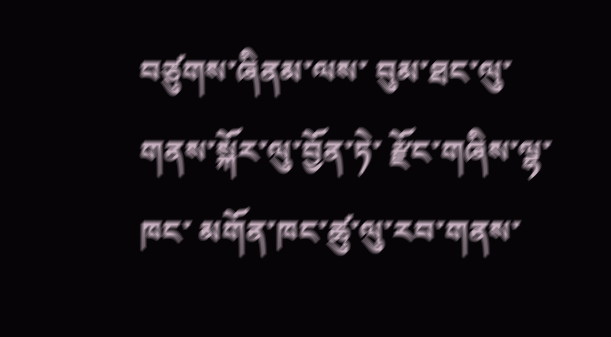བཙུགས་ཞིནམ་ལས་ བུམ་ཐང་ལུ་གནས་སྐོར་ལུ་བྱོན་ཏེ་ རྫོང་གཞིས་ལྷ་ཁང་ མགོན་ཁང་ཚུ་ལུ་རབ་གནས་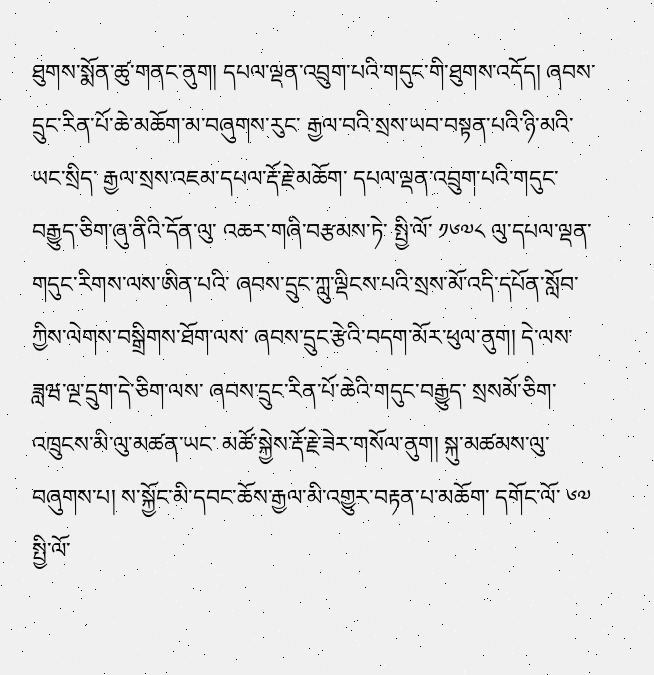ཐུགས་སྨོན་ཚུ་གནང་ནུག། དཔལ་ལྡན་འབྲུག་པའི་གདུང་གི་ཐུགས་འདོད། ཞབས་དྲུང་རིན་པོ་ཆེ་མཆོག་མ་བཞུགས་རུང་ རྒྱལ་བའི་སྲས་ཡབ་བསྟན་པའི་ཉི་མའི་ཡང་སྲིད་ རྒྱལ་སྲས་འཇམ་དཔལ་རྡོ་རྗེ་མཆོག་ དཔལ་ལྡན་འབྲུག་པའི་གདུང་བརྒྱུད་ཅིག་ཞུ་ནིའི་དོན་ལུ་ འཆར་གཞི་བརྩམས་ཏེ་ སྤྱི་ལོ་ ༡༦༧༨ ལུ་དཔལ་ལྡན་གདུང་རིགས་ལས་ཨིན་པའི་ ཞབས་དྲུང་ཀླུ་ལྡིངས་པའི་སྲས་མོ་འདི་དཔོན་སློབ་ཀྱིས་ལེགས་བསྒྲིགས་ཐོག་ལས་ ཞབས་དྲུང་རྩེའི་བདག་མོར་ཕུལ་ནུག། དེ་ལས་ཟླཝ་ལྔ་དྲུག་དེ་ཅིག་ལས་ ཞབས་དྲུང་རིན་པོ་ཆེའི་གདུང་བརྒྱུད་ སྲསམོ་ཅིག་འཁྲུངས་མི་ལུ་མཚན་ཡང་ མཚོ་སྐྱེས་རྡོ་རྗེ་ཟེར་གསོལ་ནུག། སྐུ་མཚམས་ལུ་བཞུགས་པ། ས་སྐྱོང་མི་དབང་ཆོས་རྒྱལ་མི་འགྱུར་བརྟན་པ་མཆོག་ དགོང་ལོ་ ༦༧ སྤྱི་ལོ་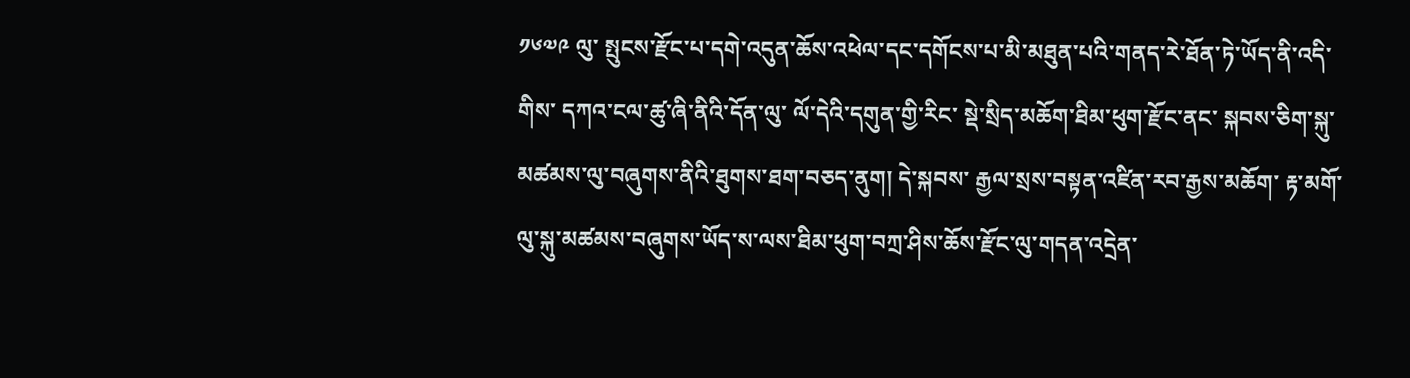༡༦༧༩ ལུ་ སྤུངས་རྫོང་པ་དགེ་འདུན་ཆོས་འཕེལ་དང་དགོངས་པ་མི་མཐུན་པའི་གནད་རེ་ཐོན་ཏེ་ཡོད་ནི་འདི་གིས་ དཀའ་ངལ་ཚུ་ཞི་ནིའི་དོན་ལུ་ ལོ་དེའི་དགུན་གྱི་རིང་ སྡེ་སྲིད་མཆོག་ཐིམ་ཕུག་རྫོང་ནང་ སྐབས་ཅིག་སྐུ་མཚམས་ལུ་བཞུགས་ནིའི་ཐུགས་ཐག་བཅད་ནུག། དེ་སྐབས་ རྒྱལ་སྲས་བསྟན་འཛིན་རབ་རྒྱས་མཆོག་ རྟ་མགོ་ལུ་སྐུ་མཚམས་བཞུགས་ཡོད་ས་ལས་ཐིམ་ཕུག་བཀྲ་ཤིས་ཆོས་རྫོང་ལུ་གདན་འདྲེན་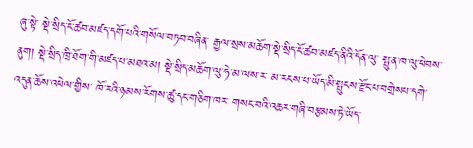ཞུ་སྟེ་ སྡེ་སྲིད་ངོ་ཚབ་མཛད་དགོ་པའི་གསོལ་བཏབ་བཞིན་ རྒྱལ་སྲས་མཆོག་སྡེ་སྲིད་ངོ་ཚབ་མཛད་ནིའི་དོན་ལུ་ སྤུ་ན་ཁ་ལུ་ཕེབས་ནུག། སྡེ་སྲིད་ཁྲི་ཐོག་གི་མཛད་པ་མཐའ་མ། སྡེ་སྲིད་མཆོག་ལུ་ཧེ་མ་ལས་ར་ མ་རངས་པ་ཡོད་མི་སྤུངས་རྫོང་པ་བགྲེསཔ་དགེ་འདུན་ཆོས་འཕེལ་གྱིས་ ཁོ་རའི་ཉམས་རོགས་ཚུ་དང་གཅིག་ཁར་ གསང་བའི་འཆར་གཞི་བརྩམས་ཏེ་ཡོད་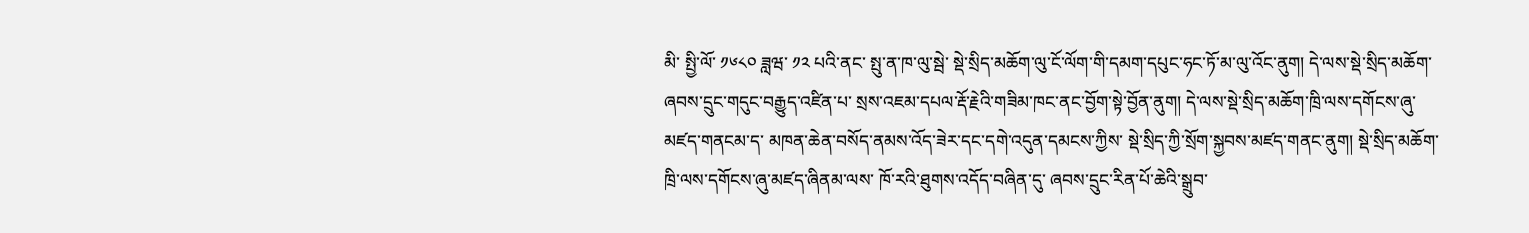མི་ སྤྱི་ལོ་ ༡༦༨༠ ཟླཝ་ ༡༢ པའི་ནང་ སྤུ་ན་ཁ་ལུ་སྦེ་ སྡེ་སྲིད་མཆོག་ལུ་ངོ་ལོག་གི་དམག་དཔུང་ཧང་ཏོ་མ་ལུ་འོང་ནུག། དེ་ལས་སྡེ་སྲིད་མཆོག་ཞབས་དྲུང་གདུང་བརྒྱུད་འཛིན་པ་ སྲས་འཇམ་དཔལ་རྡོ་རྗེའི་གཟིམ་ཁང་ནང་བྱོག་སྟེ་བྱོན་ནུག། དེ་ལས་སྡེ་སྲིད་མཆོག་ཁྲི་ལས་དགོངས་ཞུ་མཛད་གནངམ་ད་ མཁན་ཆེན་བསོད་ནམས་འོད་ཟེར་དང་དགེ་འདུན་དམངས་ཀྱིས་ སྡེ་སྲིད་ཀྱི་སྲོག་སྐྱབས་མཛད་གནང་ནུག། སྡེ་སྲིད་མཆོག་ཁྲི་ལས་དགོངས་ཞུ་མཛད་ཞིནམ་ལས་ ཁོ་རའི་ཐུགས་འདོད་བཞིན་དུ་ ཞབས་དྲུང་རིན་པོ་ཆེའི་སྒྲུབ་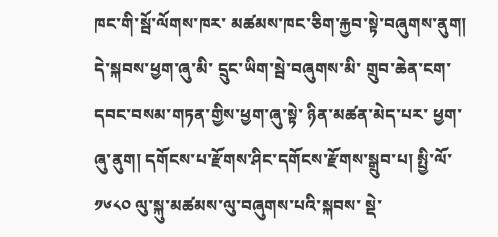ཁང་གི་སྦོ་ལོགས་ཁར་ མཚམས་ཁང་ཅིག་རྐྱབ་སྟེ་བཞུགས་ནུག། དེ་སྐབས་ཕྱག་ཞུ་མི་ དྲུང་ཡིག་སྦེ་བཞུགས་མི་ གྲུབ་ཆེན་ངག་དབང་བསམ་གཏན་གྱིས་ཕྱག་ཞུ་སྟེ་ ཉིན་མཚན་མེད་པར་ ཕྱག་ཞུ་ནུག། དགོངས་པ་རྫོགས་ཤིང་དགོངས་རྫོགས་སྒྲུབ་པ། སྤྱི་ལོ་ ༡༦༨༠ ལུ་སྐུ་མཚམས་ལུ་བཞུགས་པའི་སྐབས་ སྡེ་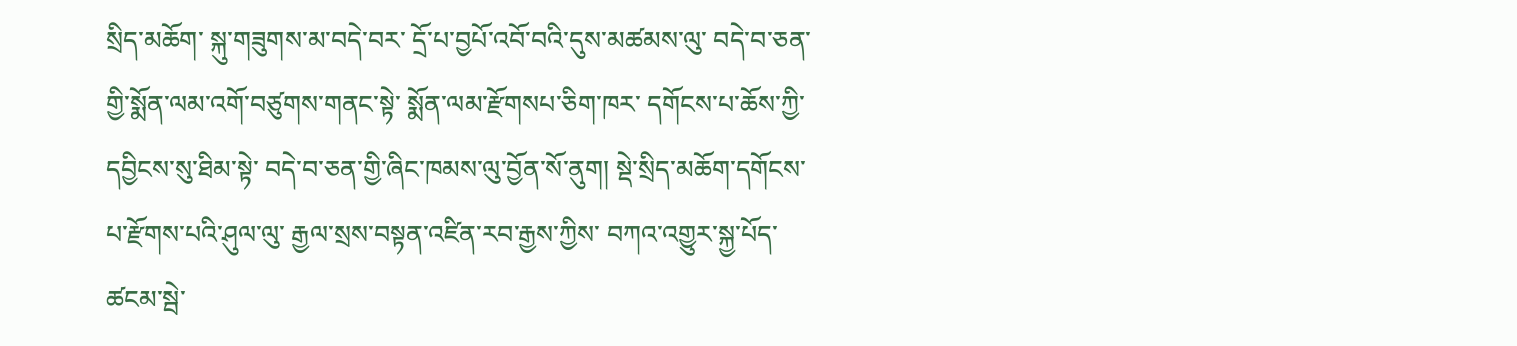སྲིད་མཆོག་ སྐུ་གཟུགས་མ་བདེ་བར་ དྲོ་པ་བྱཔོ་འབོ་བའི་དུས་མཚམས་ལུ་ བདེ་བ་ཅན་གྱི་སྨོན་ལམ་འགོ་བཙུགས་གནང་སྟེ་ སྨོན་ལམ་རྫོགསཔ་ཅིག་ཁར་ དགོངས་པ་ཆོས་ཀྱི་དབྱིངས་སུ་ཐིམ་སྟེ་ བདེ་བ་ཅན་གྱི་ཞིང་ཁམས་ལུ་བྱོན་སོ་ནུག། སྡེ་སྲིད་མཆོག་དགོངས་པ་རྫོགས་པའི་ཤུལ་ལུ་ རྒྱལ་སྲས་བསྟན་འཛིན་རབ་རྒྱས་ཀྱིས་ བཀའ་འགྱུར་སྐྱ་པོད་ཚངམ་སྦེ་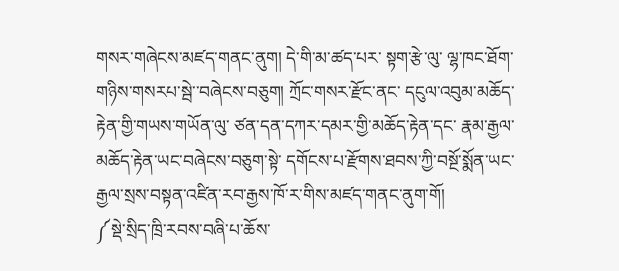གསར་གཞེངས་མཛད་གནང་ནུག། དེ་གི་མ་ཚད་པར་ སྟག་རྩེ་ལུ་ ལྷ་ཁང་ཐོག་གཉིས་གསརཔ་སྦེ་་བཞེངས་བཅུག། ཀྲོང་གསར་རྫོང་ནང་ དངུལ་འབུམ་མཆོད་རྟེན་གྱི་གཡས་གཡོན་ལུ་ ཙན་དན་དཀར་དམར་གྱི་མཆོད་རྟེན་དང་ རྣམ་རྒྱལ་མཆོད་རྟེན་ཡང་བཞེངས་བཅུག་སྟེ་ དགོངས་པ་རྫོགས་ཐབས་ཀྱི་བསྔོ་སྨོན་ཡང་ རྒྱལ་སྲས་བསྟན་འཛིན་རབ་རྒྱས་ཁོ་ར་གིས་མཛད་གནང་ནུག་གོ།
༼སྡེ་སྲིད་ཁྲི་རབས་བཞི་པ་ཆོས་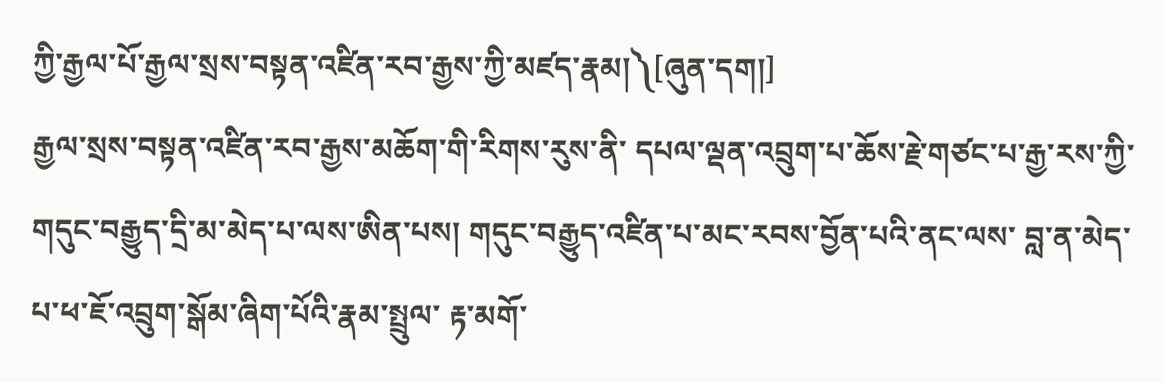ཀྱི་རྒྱལ་པོ་རྒྱལ་སྲས་བསྟན་འཛིན་རབ་རྒྱས་ཀྱི་མཛད་རྣམ།༽[ཞུན་དག།]
རྒྱལ་སྲས་བསྟན་འཛིན་རབ་རྒྱས་མཆོག་གི་རིགས་རུས་ནི་ དཔལ་ལྡན་འབྲུག་པ་ཆོས་རྗེ་གཙང་པ་རྒྱ་རས་ཀྱི་གདུང་བརྒྱུད་དྲི་མ་མེད་པ་ལས་ཨིན་པས། གདུང་བརྒྱུད་འཛིན་པ་མང་རབས་བྱོན་པའི་ནང་ལས་ བླ་ན་མེད་པ་ཕ་ཇོ་འབྲུག་སྒོམ་ཞིག་པོའི་རྣམ་སྤྲུལ་ རྟ་མགོ་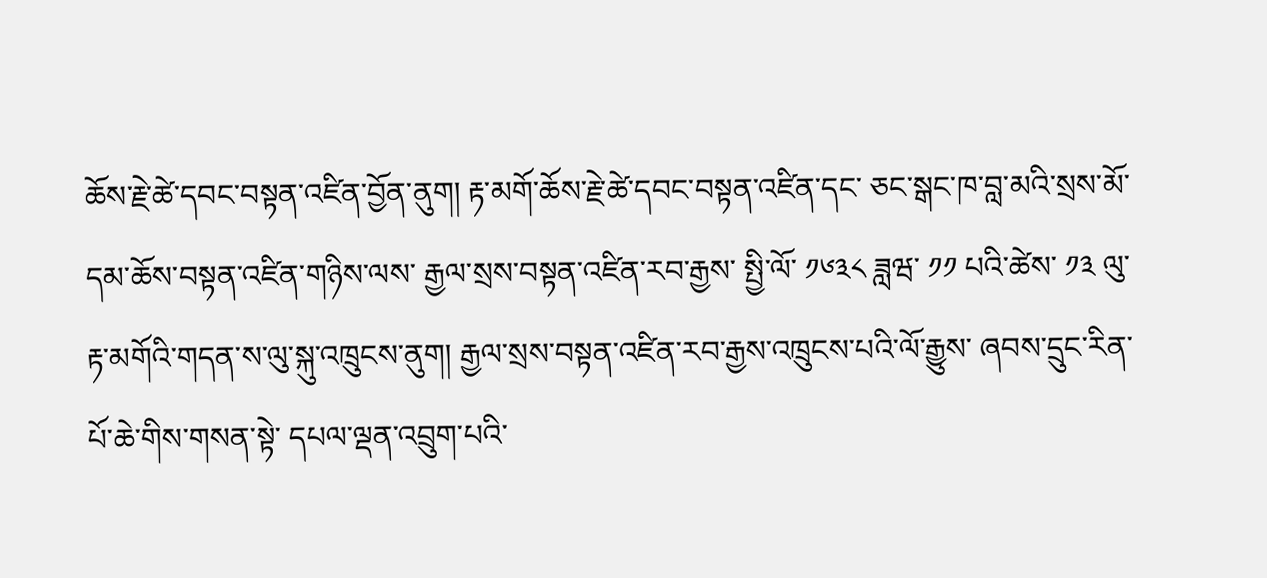ཆོས་རྗེ་ཚེ་དབང་བསྟན་འཛིན་བྱོན་ནུག། རྟ་མགོ་ཆོས་རྗེ་ཚེ་དབང་བསྟན་འཛིན་དང་ ཅང་སྒང་ཁ་བླ་མའི་སྲས་མོ་དམ་ཆོས་བསྟན་འཛིན་གཉིས་ལས་ རྒྱལ་སྲས་བསྟན་འཛིན་རབ་རྒྱས་ སྤྱི་ལོ་ ༡༦༣༨ ཟླཝ་ ༡༡ པའི་ཚེས་ ༡༣ ལུ་རྟ་མགོའི་གདན་ས་ལུ་སྐུ་འཁྲུངས་ནུག། རྒྱལ་སྲས་བསྟན་འཛིན་རབ་རྒྱས་འཁྲུངས་པའི་ལོ་རྒྱུས་ ཞབས་དྲུང་རིན་པོ་ཆེ་གིས་གསན་སྟེ་ དཔལ་ལྡན་འབྲུག་པའི་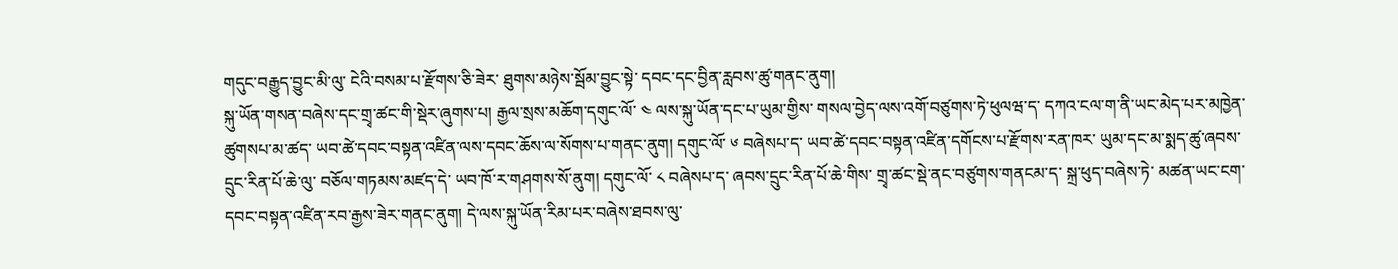གདུང་བརྒྱུད་བྱུང་མི་ལུ་ ངེའི་བསམ་པ་རྫོགས་ཅི་ཟེར་ ཐུགས་མཉེས་སྦོམ་བྱུང་སྟེ་ དབང་དང་བྱིན་རླབས་ཚུ་གནང་ནུག།
སྐུ་ཡོན་གསན་བཞེས་དང་གྲྭ་ཚང་གི་སྡེར་ཞུགས་པ། རྒྱལ་སྲས་མཆོག་དགུང་ལོ་ ༤ ལས་སྐུ་ཡོན་དང་པ་ཡུམ་གྱིས་ གསལ་བྱེད་ལས་འགོ་བཙུགས་ཏེ་ཕུལཝ་ད་ དཀའ་ངལ་ག་ནི་ཡང་མེད་པར་མཁྱེན་ཚུགསཔ་མ་ཚད་ ཡབ་ཚེ་དབང་བསྟན་འཛིན་ལས་དབང་ཆོས་ལ་སོགས་པ་གནང་ནུག། དགུང་ལོ་ ༦ བཞེསཔ་ད་ ཡབ་ཚེ་དབང་བསྟན་འཛིན་དགོངས་པ་རྫོགས་རན་ཁར་ ཡུམ་དང་མ་སྨད་ཚུ་ཞབས་དྲུང་རིན་པོ་ཆེ་ལུ་ བཅོལ་གཏམས་མཛད་དེ་ ཡབ་ཁོ་ར་གཤགས་སོ་ནུག། དགུང་ལོ་ ༨ བཞེསཔ་ད་ ཞབས་དྲུང་རིན་པོ་ཆེ་གིས་ གྲྭ་ཚང་སྡེ་ནང་བཙུགས་གནངམ་ད་ སྐྲ་ཕུད་བཞེས་ཏེ་ མཚན་ཡང་ངག་དབང་བསྟན་འཛིན་རབ་རྒྱས་ཟེར་གནང་ནུག། དེ་ལས་སྐུ་ཡོན་རིམ་པར་བཞེས་ཐབས་ལུ་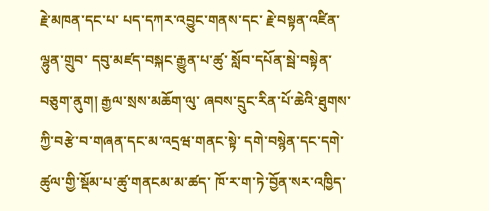རྗེ་མཁན་དང་པ་ པད་དཀར་འབྱུང་གནས་དང་ རྗེ་བསྟན་འཛིན་ལྷུན་གྲུབ་ དབུ་མཛད་བསྐང་རྒྱུན་པ་ཚུ་ སློབ་དཔོན་སྦེ་བསྟེན་བཅུག་ནུག། རྒྱལ་སྲས་མཆོག་ལུ་ ཞབས་དྲུང་རིན་པོ་ཆེའི་ཐུགས་ཀྱི་བརྩེ་བ་གཞན་དང་མ་འདྲཝ་གནང་སྟེ་ དགེ་བསྙེན་དང་དགེ་ཚུལ་གྱི་སྡོམ་པ་ཚུ་གནངམ་མ་ཚད་ ཁོ་ར་ག་ཏེ་བྱོན་སར་འཁྱིད་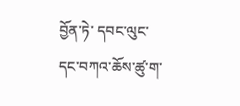བྱོན་ཏེ་ དབང་ལུང་དང་བཀའ་ཆོས་ཚུ་ག་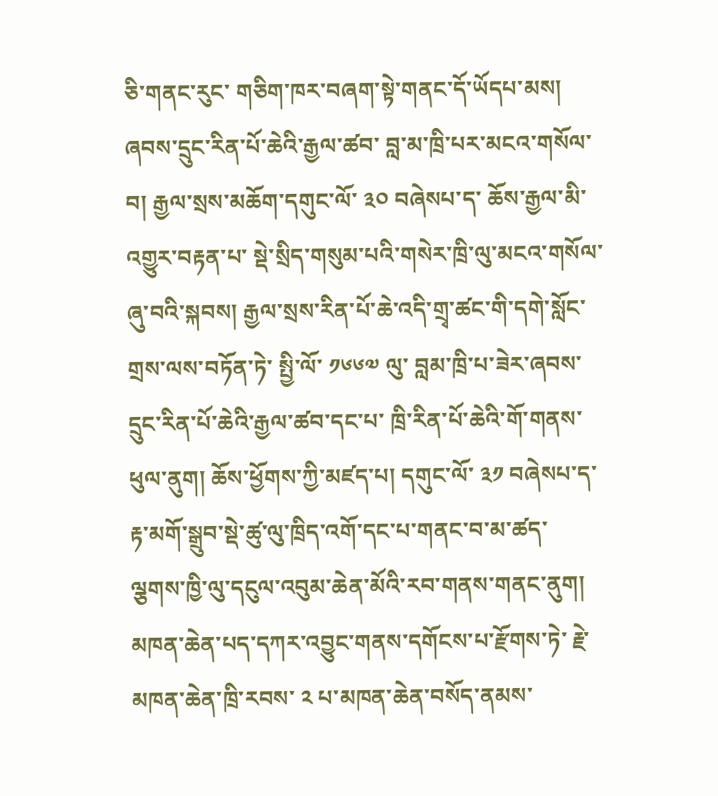ཅི་གནང་རུང་ གཅིག་ཁར་བཞག་སྟེ་གནང་དོ་ཡོདཔ་མས། ཞབས་དྲུང་རིན་པོ་ཆེའི་རྒྱལ་ཚབ་ བླ་མ་ཁྲི་པར་མངའ་གསོལ་བ། རྒྱལ་སྲས་མཆོག་དགུང་ལོ་ ༣༠ བཞེསཔ་ད་ ཆོས་རྒྱལ་མི་འགྱུར་བརྟན་པ་ སྡེ་སྲིད་གསུམ་པའི་གསེར་ཁྲི་ལུ་མངའ་གསོལ་ཞུ་བའི་སྐབས། རྒྱལ་སྲས་རིན་པོ་ཆེ་འདི་གྲྭ་ཚང་གི་དགེ་སློང་གྲས་ལས་བཏོན་ཏེ་ སྤྱི་ལོ་ ༡༦༦༧ ལུ་ བླམ་ཁྲི་པ་ཟེར་ཞབས་དྲུང་རིན་པོ་ཆེའི་རྒྱལ་ཚབ་དང་པ་ ཁྲི་རིན་པོ་ཆེའི་གོ་གནས་ཕུལ་ནུག། ཆོས་ཕྱོགས་ཀྱི་མཛད་པ། དགུང་ལོ་ ༣༡ བཞེསཔ་ད་ རྟ་མགོ་སྒྲུབ་སྡེ་ཚུ་ལུ་ཁྲིད་འགོ་དང་པ་གནང་བ་མ་ཚད་ ལྕགས་ཁྱི་ལུ་དངུལ་འབུམ་ཆེན་མོའི་རབ་གནས་གནང་ནུག། མཁན་ཆེན་པད་དཀར་འབྱུང་གནས་དགོངས་པ་རྫོགས་ཏེ་ རྗེ་མཁན་ཆེན་ཁྲི་རབས་ ༢ པ་མཁན་ཆེན་བསོད་ནམས་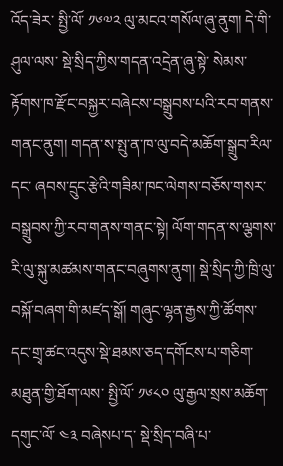འོད་ཟེར་ སྤྱི་ལོ་ ༡༦༧༢ ལུ་མངའ་གསོལ་ཞུ་ནུག། དེ་གི་ཤུལ་ལས་ སྡེ་སྲིད་ཀྱིས་གདན་འདྲེན་ཞུ་སྟེ་ སེམས་རྟོགས་ཁ་རྫོང་བསྐྱར་བཞེངས་བསྒྲུབས་པའི་རབ་གནས་གནང་ནུག། གདན་ས་སྤུ་ན་ཁ་ལུ་བདེ་མཆོག་སྒྲུབ་རིལ་དང་ ཞབས་དྲུང་རྩེའི་གཟིམ་ཁང་ལེགས་བཅོས་གསར་བསྒྲུབས་ཀྱི་རབ་གནས་གནང་སྟེ། ལོག་གདན་ས་ལྕགས་རི་ལུ་སྐུ་མཚམས་གནང་བཞུགས་ནུག། སྡེ་སྲིད་ཀྱི་ཁྲི་ལུ་བསྐོ་བཞག་གི་མཛད་སྒོ། གཞུང་ལྷན་རྒྱས་ཀྱི་ཚོགས་དང་གྲྭ་ཚང་འདུས་སྡེ་ཐམས་ཅད་དགོངས་པ་གཅིག་མཐུན་གྱི་ཐོག་ལས་ སྤྱི་ལོ་ ༡༦༨༠ ལུ་རྒྱལ་སྲས་མཆོག་དགུང་ལོ་ ༤༣ བཞེསཔ་ད་ སྡེ་སྲིད་བཞི་པ་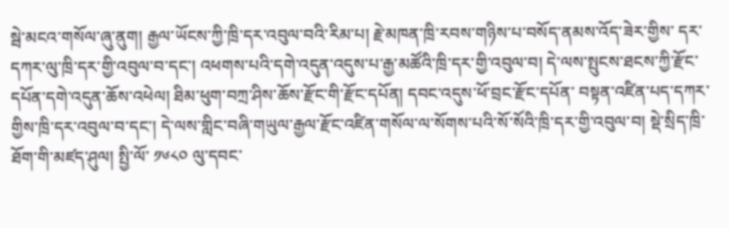སྦེ་མངའ་གསོལ་ཞུ་ནུག། རྒྱལ་ཡོངས་ཀྱི་ཁྲི་དར་འབུལ་བའི་རིམ་པ། རྗེ་མཁན་ཁྲི་རབས་གཉིས་པ་བསོད་ནམས་འོད་ཟེར་གྱིས་ དར་དཀར་ལུ་ཁྲི་དར་གྱི་འབུལ་བ་དང་། འཕགས་པའི་དགེ་འདུན་འདུས་པ་རྒྱ་མཚོའི་ཁྲི་དར་གྱི་འབུལ་བ། དེ་ལས་སྤུངས་ཐངས་ཀྱི་རྫོང་དཔོན་དགེ་འདུན་ཆོས་འཕེལ། ཐིམ་ཕུག་བཀྲ་ཤིས་ཆོས་རྫོང་གི་རྫོང་དཔོན། དབང་འདུས་ཕོ་བྲང་རྫོང་དཔོན་ བསྟན་འཛིན་པད་དཀར་གྱིས་ཁྲི་དར་འབུལ་བ་དང་། དེ་ལས་གླིང་བཞི་གཡུལ་རྒྱལ་རྫོང་འཛིན་གསོལ་ལ་སོགས་པའི་སོ་སོའི་ཁྲི་དར་གྱི་འབུལ་བ། སྡེ་སྲིད་ཁྲི་ཐོག་གི་མཛད་ཤུལ། སྤྱི་ལོ་ ༡༦༨༠ ལུ་དབང་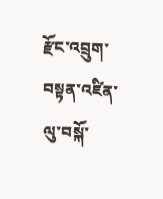རྫོང་འབྲུག་བསྟན་འཛིན་ལུ་བསྐོ་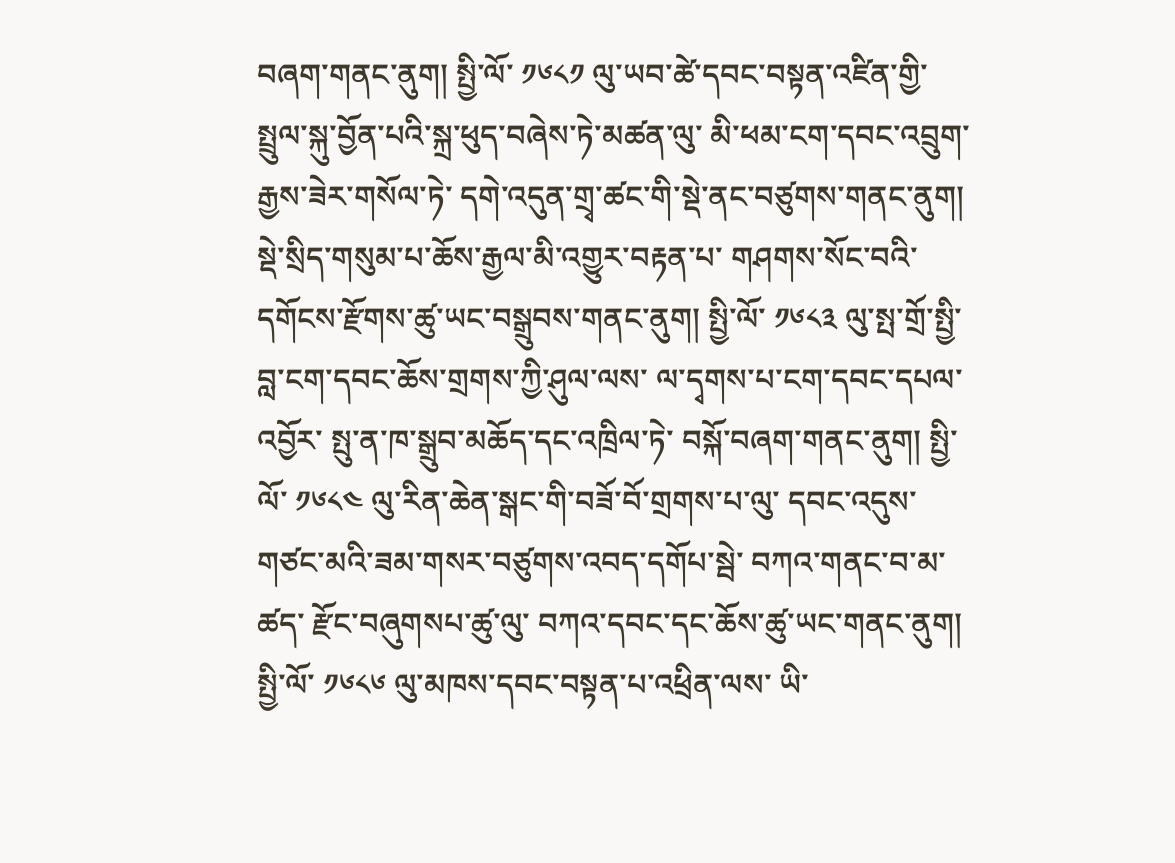བཞག་གནང་ནུག། སྤྱི་ལོ་ ༡༦༨༡ ལུ་ཡབ་ཚེ་དབང་བསྟན་འཛིན་གྱི་སྤྲུལ་སྐུ་བྱོན་པའི་སྐྲ་ཕུད་བཞེས་ཏེ་མཚན་ལུ་ མི་ཕམ་ངག་དབང་འབྲུག་རྒྱས་ཟེར་གསོལ་ཏེ་ དགེ་འདུན་གྲྭ་ཚང་གི་སྡེ་ནང་བཙུགས་གནང་ནུག། སྡེ་སྲིད་གསུམ་པ་ཆོས་རྒྱལ་མི་འགྱུར་བརྟན་པ་ གཤགས་སོང་བའི་དགོངས་རྫོགས་ཚུ་ཡང་བསྒྲུབས་གནང་ནུག། སྤྱི་ལོ་ ༡༦༨༣ ལུ་སྤ་གྲོ་སྤྱི་བླ་ངག་དབང་ཆོས་གྲགས་ཀྱི་ཤུལ་ལས་ ལ་དྭགས་པ་ངག་དབང་དཔལ་འབྱོར་ སྤུ་ན་ཁ་སྒྲུབ་མཆོད་དང་འཁྲིལ་ཏེ་ བསྐོ་བཞག་གནང་ནུག། སྤྱི་ལོ་ ༡༦༨༤ ལུ་རིན་ཆེན་སྒང་གི་བཟོ་བོ་གྲགས་པ་ལུ་ དབང་འདུས་གཙང་མའི་ཟམ་གསར་བཙུགས་འབད་དགོཔ་སྦེ་ བཀའ་གནང་བ་མ་ཚད་ རྫོང་བཞུགསཔ་ཚུ་ལུ་ བཀའ་དབང་དང་ཆོས་ཚུ་ཡང་གནང་ནུག། སྤྱི་ལོ་ ༡༦༨༦ ལུ་མཁས་དབང་བསྟན་པ་འཕྲིན་ལས་ ཡི་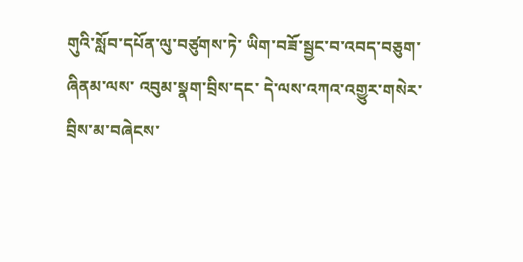གུའི་སློབ་དཔོན་ལུ་བཙུགས་ཏེ་ ཡིག་བཟོ་སྦྱང་བ་འབད་བཅུག་ཞིནམ་ལས་ འབུམ་སྣག་བྲིས་དང་ དེ་ལས་འཀའ་འགྱུར་གསེར་བྲིས་མ་བཞེངས་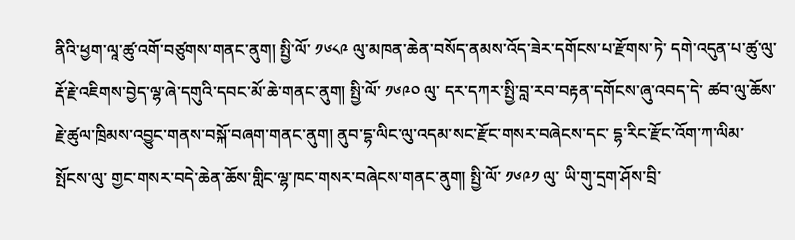ནིའི་ཕྱག་ལཱ་ཚུ་འགོ་བཙུགས་གནང་ནུག། སྤྱི་ལོ་ ༡༦༨༩ ལུ་མཁན་ཆེན་བསོད་ནམས་འོད་ཟེར་དགོངས་པ་རྫོགས་ཏེ་ དགེ་འདུན་པ་ཚུ་ལུ་རྡོ་རྗེ་འཇིགས་བྱེད་ལྷ་ཞེ་དགུའི་དབང་མོ་ཆེ་གནང་ནུག། སྤྱི་ལོ་ ༡༦༩༠ ལུ་ དར་དཀར་སྤྱི་བླ་རབ་བརྟན་དགོངས་ཞུ་འབད་དེ་ ཚབ་ལུ་ཆོས་རྗེ་ཚུལ་ཁྲིམས་འབྱུང་གནས་བསྐོ་བཞག་གནང་ནུག། ནུབ་དྷ་ལིང་ལུ་འདམ་སང་རྫོང་གསར་བཞེངས་དང་ དྷ་རིང་རྫོང་འོག་ཀ་ལིམ་སྤོངས་ལུ་ གྱང་གསར་བདེ་ཆེན་ཆོས་གླིང་ལྷ་ཁང་གསར་བཞེངས་གནང་ནུག། སྤྱི་ལོ་ ༡༦༩༡ ལུ་ ཡི་གུ་དྲག་ཤོས་བྲི་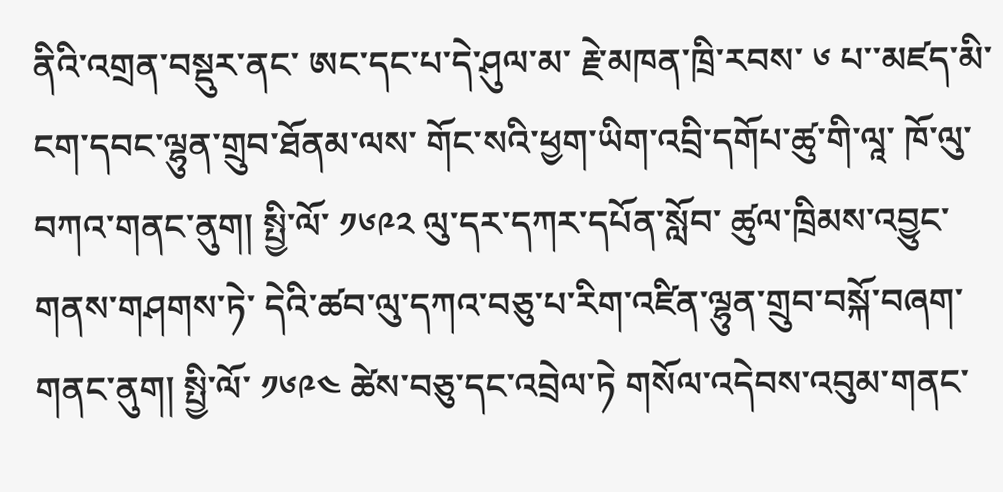ནིའི་འགྲན་བསྡུར་ནང་ ཨང་དང་པ་དེ་ཤུལ་མ་ རྗེ་མཁན་ཁྲི་རབས་ ༦ པ་་མཛད་མི་ངག་དབང་ལྷུན་གྲུབ་ཐོནམ་ལས་ གོང་སའི་ཕྱག་ཡིག་འབྲི་དགོཔ་ཚུ་གི་ལཱ་ ཁོ་ལུ་བཀའ་གནང་ནུག། སྤྱི་ལོ་ ༡༦༩༢ ལུ་དར་དཀར་དཔོན་སློབ་ ཚུལ་ཁྲིམས་འབྱུང་གནས་གཤགས་ཏེ་ དེའི་ཚབ་ལུ་དཀའ་བཅུ་པ་རིག་འཛིན་ལྷུན་གྲུབ་བསྐོ་བཞག་གནང་ནུག། སྤྱི་ལོ་ ༡༦༩༤ ཚེས་བཅུ་དང་འབྲེལ་ཏེ གསོལ་འདེབས་འབུམ་གནང་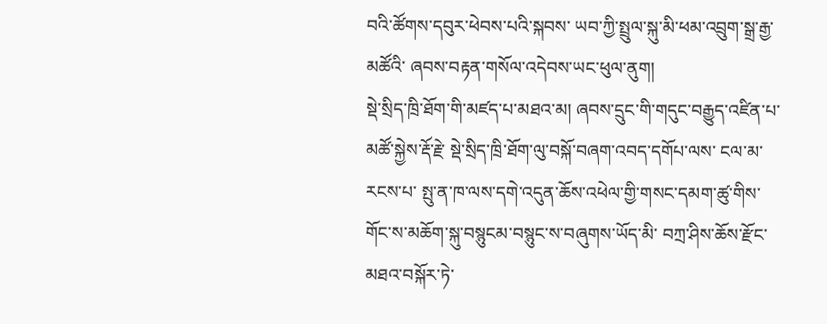བའི་ཚོགས་དབུར་ཕེབས་པའི་སྐབས་ ཡབ་ཀྱི་སྤྲུལ་སྐུ་མི་ཕམ་འབྲུག་སྒྲ་རྒྱ་མཚོའི་ ཞབས་བརྟན་གསོལ་འདེབས་ཡང་ཕུལ་ནུག།
སྡེ་སྲིད་ཁྲི་ཐོག་གི་མཛད་པ་མཐའ་མ། ཞབས་དྲུང་གི་གདུང་བརྒྱུད་འཛིན་པ་མཚོ་སྐྱེས་རྡོ་རྗེ་ སྡེ་སྲིད་ཁྲི་ཐོག་ལུ་བསྐོ་བཞག་འབད་དགོཔ་ལས་ ངལ་མ་རངས་པ་ སྤུ་ན་ཁ་ལས་དགེ་འདུན་ཆོས་འཕེལ་གྱི་གསང་དམག་ཚུ་གིས་ གོང་ས་མཆོག་སྐུ་བསྙུངམ་བསྙུང་ས་བཞུགས་ཡོད་མི་ བཀྲ་ཤིས་ཆོས་རྫོང་མཐའ་བསྐོར་ཏེ་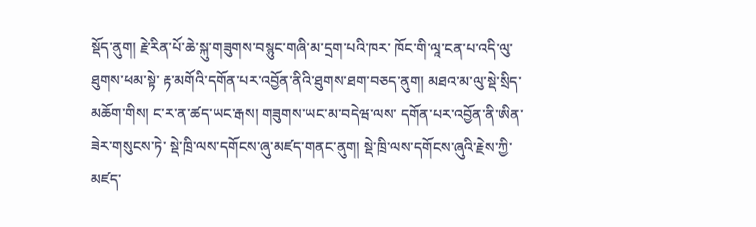སྡོད་ནུག། རྗེ་རིན་པོ་ཆེ་སྐུ་གཟུགས་བསྙུང་གཞི་མ་དྲག་པའི་ཁར་ ཁོང་གི་ལཱ་ངན་པ་འདི་ལུ་ཐུགས་ཕམ་སྟེ་ རྟ་མགོའི་དགོན་པར་འབྱོན་ནིའི་ཐུགས་ཐག་བཅད་ནུག། མཐའ་མ་ལུ་སྡེ་སྲིད་མཆོག་གིས། ང་ར་ན་ཚད་ཡང་རྒས། གཟུགས་ཡང་མ་བདེཝ་ལས་ དགོན་པར་འབྱོན་ནི་ཨིན་ཟེར་གསུངས་ཏེ་ སྡེ་ཁྲི་ལས་དགོངས་ཞུ་མཛད་གནང་ནུག། སྡེ་ཁྲི་ལས་དགོངས་ཞུའི་རྗེས་ཀྱི་མཛད་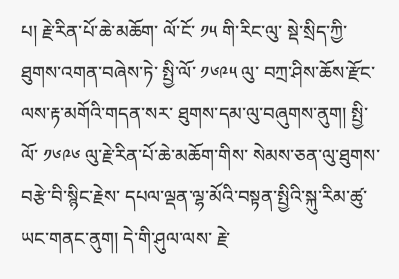པ། རྗེ་རིན་པོ་ཆེ་མཆོག་ ལོ་ངོ་ ༡༥ གི་རིང་ལུ་ སྡེ་སྲིད་ཀྱི་ཐུགས་འགན་བཞེས་ཏེ་ སྤྱི་ལོ་ ༡༦༩༥ ལུ་ བཀྲ་ཤིས་ཆོས་རྫོང་ལས་རྟ་མགོའི་གདན་སར་ ཐུགས་དམ་ལུ་བཞུགས་ནུག། སྤྱི་ལོ་ ༡༦༩༦ ལུ་རྗེ་རིན་པོ་ཆེ་མཆོག་གིས་ སེམས་ཅན་ལུ་ཐུགས་བརྩེ་བི་སྙིང་རྗེས་ དཔལ་ལྡན་ལྷ་མོའི་བསྟན་སྤྱིའི་སྐུ་རིམ་ཚུ་ཡང་གནང་ནུག། དེ་གི་ཤུལ་ལས་ རྗེ་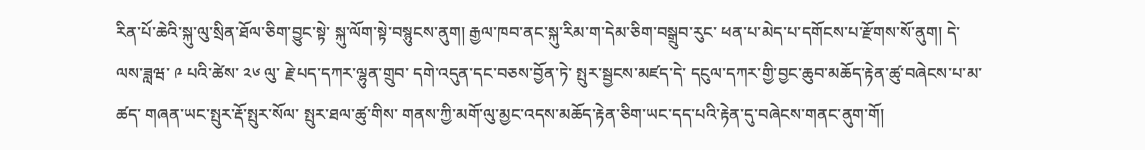རིན་པོ་ཆེའི་སྐུ་ལུ་སྲིན་ཐོལ་ཅིག་བྱུང་སྟེ་ སྐུ་ལོག་སྟེ་བསྙུངས་ནུག། རྒྱལ་ཁབ་ནང་སྐུ་རིམ་ག་དེམ་ཅིག་བསྒྲུབ་རུང་ ཕན་པ་མེད་པ་དགོངས་པ་རྫོགས་སོ་ནུག། དེ་ལས་ཟླཝ་ ༩ པའི་ཚེས་ ༢༦ ལུ་ རྗེ་པད་དཀར་ལྷུན་གྲུབ་ དགེ་འདུན་དང་བཅས་བྱོན་ཏེ་ སྤུར་སྦྱངས་མཛད་དེ་ དངུལ་དཀར་གྱི་བྱང་ཆུབ་མཆོད་རྟེན་ཚུ་བཞེངས་པ་མ་ཚད་ གཞན་ཡང་སྤུར་རྡོ་སྤུར་སོལ་ སྤུར་ཐལ་ཚུ་གིས་ གནས་ཀྱི་མགོ་ལུ་མྱང་འདས་མཆོད་རྟེན་ཅིག་ཡང་དད་པའི་རྟེན་དུ་བཞེངས་གནང་ནུག་གོ།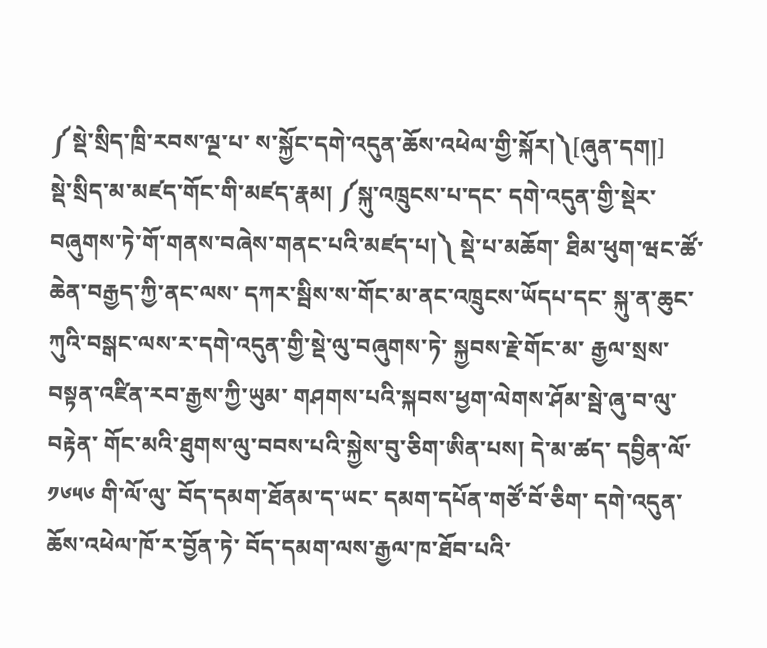༼སྡེ་སྲིད་ཁྲི་རབས་ལྔ་པ་ ས་སྐྱོང་དགེ་འདུན་ཆོས་འཕེལ་གྱི་སྐོར།༽[ཞུན་དག།]
སྡེ་སྲིད་མ་མཛད་གོང་གི་མཛད་རྣམ། ༼སྐུ་འཁྲུངས་པ་དང་ དགེ་འདུན་གྱི་སྡེར་བཞུགས་ཏེ་གོ་གནས་བཞེས་གནང་པའི་མཛད་པ།༽ སྡེ་པ་མཆོག་ ཐིམ་ཕུག་ཝང་ཚོ་ཆེན་བརྒྱད་ཀྱི་ནང་ལས་ དཀར་སྦིས་ས་གོང་མ་ནང་འཁྲུངས་ཡོདཔ་དང་ སྐུ་ན་ཆུང་ཀུའི་བསྒང་ལས་ར་དགེ་འདུན་གྱི་སྡེ་ལུ་བཞུགས་ཏེ་ སྐྱབས་རྗེ་གོང་མ་ རྒྱལ་སྲས་བསྟན་འཛིན་རབ་རྒྱས་ཀྱི་ཡུམ་ གཤགས་པའི་སྐབས་ཕྱག་ལེགས་ཤོམ་སྦེ་ཞུ་བ་ལུ་བརྟེན་ གོང་མའི་ཐུགས་ལུ་བབས་པའི་སྐྱེས་བུ་ཅིག་ཨིན་པས། དེ་མ་ཚད་ དབྱིན་ལོ་ ༡༦༥༦ གི་ལོ་ལུ་ བོད་དམག་ཐོནམ་ད་ཡང་ དམག་དཔོན་གཙོ་བོ་ཅིག་ དགེ་འདུན་ཆོས་འཕེལ་ཁོ་ར་བྱོན་ཏེ་ བོད་དམག་ལས་རྒྱལ་ཁ་ཐོབ་པའི་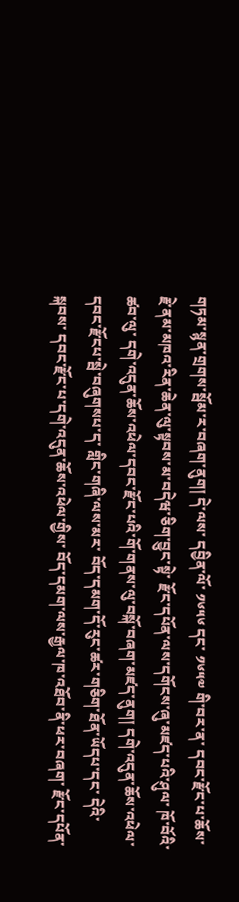གཏམ་སྙན་གྲགས་སྦོམ་ར་བཞག་ནུག། དེ་ལས་ དབྱིན་ལོ་ ༡༦༥༦ དང་ ༡༦༥༧ གི་བར་ན་ དབང་རྫོང་པ་ཆོས་རྗེ་ནམ་མཁའ་རིན་ཆེན་ལུ་སྟབས་མ་བདེཝ་ཅིག་བྱུང་སྟེ་ རྫོང་དཔོན་ལས་དགོངས་ཞུ་མཛད་པའི་ཤུལ་ ཁོ་བོའི་ཚབ་ལུ་ དགེ་འདུན་ཆོས་འཕེལ་དབང་རྫོང་པའི་གོ་གནས་ལུ་བསྐོ་བཞག་མཛད་ནུག། དགེ་འདུན་ཆོས་འཕེལ་དབང་རྫོངཔ་སྦེ་བཞུགསཔ་ད་ གླིང་གཞི་ལས་མར་ བོད་དམག་དོ་རུང་ཚར་གཅིག་ཐོན་ཡོདཔ་དང་ དེའི་སྐབས་ དབང་རྫོང་པ་དགེ་འདུན་ཆོས་འཕེལ་གྱིས་ བོད་དམག་ལས་རྒྱལ་ཁ་འཐོབ་ནི་ཕར་བཞག་ རྫོང་དཔོན་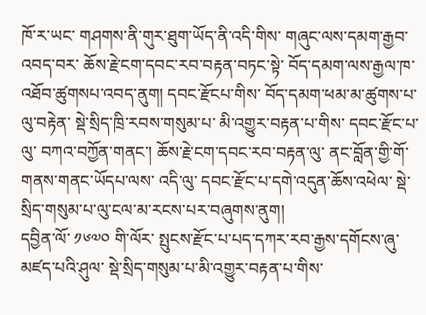ཁོ་ར་ཡང་ གཤགས་ནི་གུར་ཐུག་ཡོད་ནི་འདི་གིས་ གཞུང་ལས་དམག་རྒྱབ་འབད་བར་ ཆོས་རྗེ་ངག་དབང་རབ་བརྟན་བཏང་སྟེ་ བོད་དམག་ལས་རྒྱལ་ཁ་འཐོབ་ཚུགསཔ་འབད་ནུག། དབང་རྫོངཔ་གིས་ བོད་དམག་ཕམ་མ་ཚུགས་པ་ལུ་བརྟེན་ སྡེ་སྲིད་ཁྲི་རབས་གསུམ་པ་ མི་འགྱུར་བརྟན་པ་གིས་ དབང་རྫོང་པ་ལུ་ བཀའ་བཀྱོན་གནང་། ཆོས་རྗེ་ངག་དབང་རབ་བརྟན་ལུ་ ནང་བློན་གྱི་གོ་གནས་གནང་ཡོདཔ་ལས་ འདི་ལུ་ དབང་རྫོང་པ་དགེ་འདུན་ཆོས་འཕེལ་ སྡེ་སྲིད་གསུམ་པ་ལུ་ངལ་མ་རངས་པར་བཞུགས་ནུག།
དབྱིན་ལོ་ ༡༦༧༠ གི་ལོར་ སྤུངས་རྫོང་པ་པད་དཀར་རབ་རྒྱས་དགོངས་ཞུ་མཛད་པའི་ཤུལ་ སྡེ་སྲིད་གསུམ་པ་མི་འགྱུར་བརྟན་པ་གིས་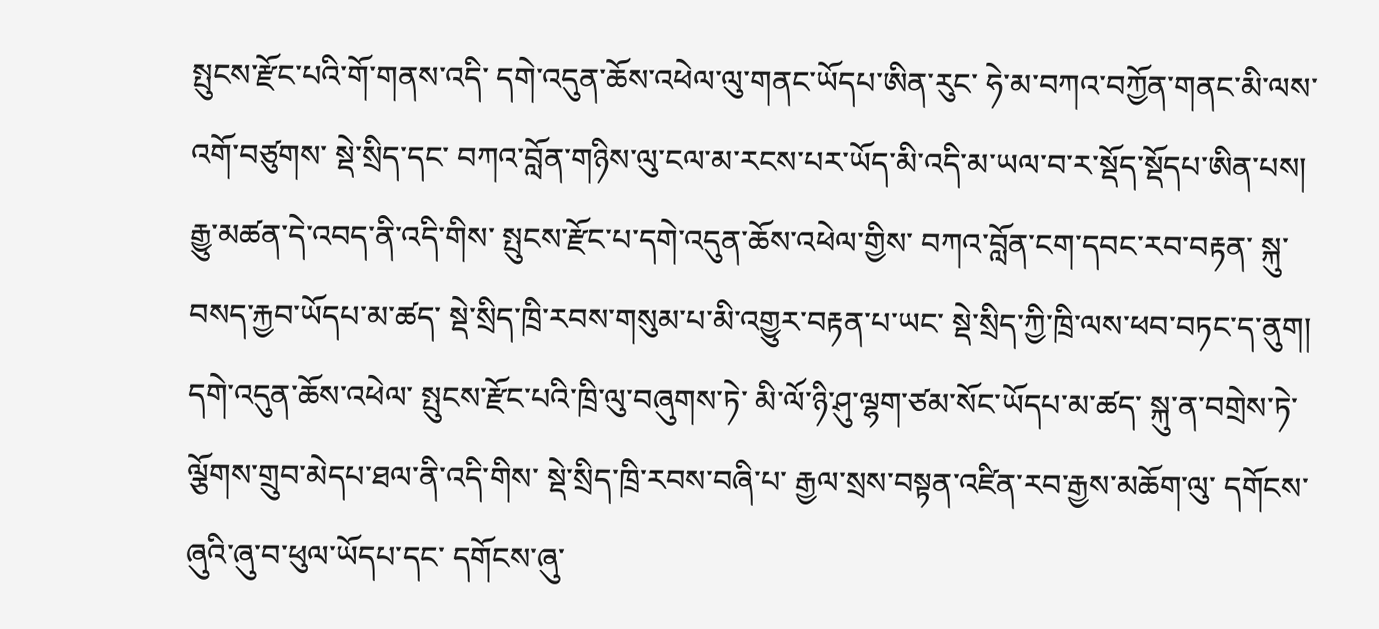སྤུངས་རྫོང་པའི་གོ་གནས་འདི་ དགེ་འདུན་ཆོས་འཕེལ་ལུ་གནང་ཡོདཔ་ཨིན་རུང་ ཧེ་མ་བཀའ་བཀྱོན་གནང་མི་ལས་འགོ་བཙུགས་ སྡེ་སྲིད་དང་ བཀའ་བློན་གཉིས་ལུ་ངལ་མ་རངས་པར་ཡོད་མི་འདི་མ་ཡལ་བ་ར་སྡོད་སྡོདཔ་ཨིན་པས། རྒྱུ་མཚན་དེ་འབད་ནི་འདི་གིས་ སྤུངས་རྫོང་པ་དགེ་འདུན་ཆོས་འཕེལ་གྱིས་ བཀའ་བློན་ངག་དབང་རབ་བརྟན་ སྐུ་བསད་རྐྱབ་ཡོདཔ་མ་ཚད་ སྡེ་སྲིད་ཁྲི་རབས་གསུམ་པ་མི་འགྱུར་བརྟན་པ་ཡང་ སྡེ་སྲིད་ཀྱི་ཁྲི་ལས་ཕབ་བཏང་ད་ནུག། དགེ་འདུན་ཆོས་འཕེལ་ སྤུངས་རྫོང་པའི་ཁྲི་ལུ་བཞུགས་ཏེ་ མི་ལོ་ཉི་ཤུ་ལྷག་ཙམ་སོང་ཡོདཔ་མ་ཚད་ སྐུ་ན་བགྲེས་ཏེ་ལྕོགས་གྲུབ་མེདཔ་ཐལ་ནི་འདི་གིས་ སྡེ་སྲིད་ཁྲི་རབས་བཞི་པ་ རྒྱལ་སྲས་བསྟན་འཛིན་རབ་རྒྱས་མཆོག་ལུ་ དགོངས་ཞུའི་ཞུ་བ་ཕུལ་ཡོདཔ་དང་ དགོངས་ཞུ་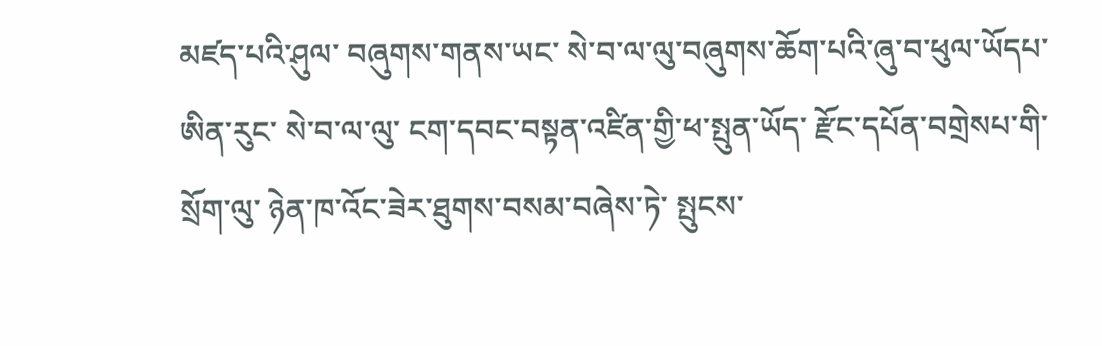མཛད་པའི་ཤུལ་ བཞུགས་གནས་ཡང་ སེ་བ་ལ་ལུ་བཞུགས་ཆོག་པའི་ཞུ་བ་ཕུལ་ཡོདཔ་ཨིན་རུང་ སེ་བ་ལ་ལུ་ ངག་དབང་བསྟན་འཛིན་གྱི་ཕ་སྤུན་ཡོད་ རྫོང་དཔོན་བགྲེསཔ་གི་སྲོག་ལུ་ ཉེན་ཁ་འོང་ཟེར་ཐུགས་བསམ་བཞེས་ཏེ་ སྤུངས་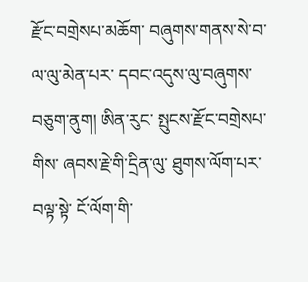རྫོང་བགྲེསཔ་མཆོག་ བཞུགས་གནས་སེ་བ་ལ་ལུ་མེན་པར་ དབང་འདུས་ལུ་བཞུགས་བཅུག་ནུག། ཨིན་རུང་ སྤུངས་རྫོང་བགྲེསཔ་གིས་ ཞབས་རྗེ་གི་དྲིན་ལུ་ ཐུགས་ལོག་པར་བལྟ་སྟེ་ ངོ་ལོག་གི་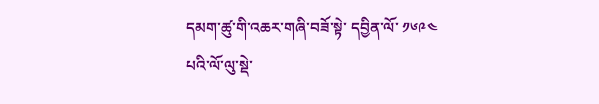དམག་ཚུ་གི་འཆར་གཞི་བཟོ་སྟེ་ དབྱིན་ལོ་ ༡༦༩༤ པའི་ལོ་ལུ་སྡེ་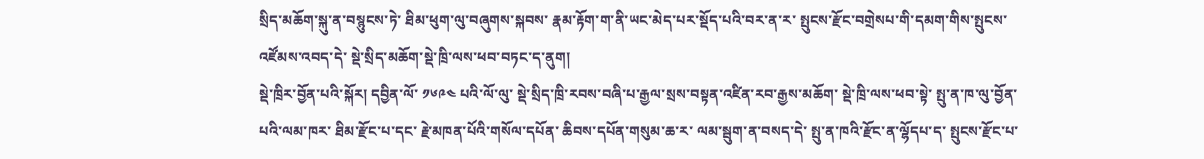སྲིད་མཆོག་སྐུ་ན་བསྙུངས་ཏེ་ ཐིམ་ཕུག་ལུ་བཞུགས་སྐབས་ རྣམ་རྟོག་ག་ནི་ཡང་མེད་པར་སྡོད་པའི་བར་ན་ར་ སྤུངས་རྫོང་བགྲེསཔ་གི་དམག་གིས་སྤུངས་འཛོམས་འབད་དེ་ སྡེ་སྲིད་མཆོག་སྡེ་ཁྲི་ལས་ཕབ་བཏང་ད་ནུག།
སྡེ་ཁྲིར་བྱོན་པའི་སྐོར། དབྱིན་ལོ་ ༡༦༩༤ པའི་ལོ་ལུ་ སྡེ་སྲིད་ཁྲི་རབས་བཞི་པ་རྒྱལ་སྲས་བསྟན་འཛིན་རབ་རྒྱས་མཆོག་ སྡེ་ཁྲི་ལས་ཕབ་སྟེ་ སྤུ་ན་ཁ་ལུ་བྱོན་པའི་ལམ་ཁར་ ཐིམ་རྫོང་པ་དང་ རྗེ་མཁན་པོའི་གསོལ་དཔོན་ ཆིབས་དཔོན་གསུམ་ཆ་ར་ ལམ་སྦུག་ན་བསད་དེ་ སྤུ་ན་ཁའི་རྫོང་ན་ལྷོདཔ་ད་ སྤུངས་རྫོང་པ་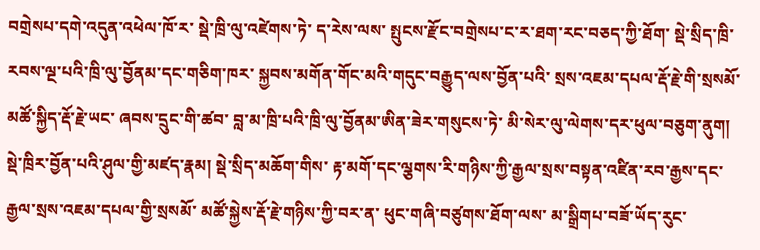བགྲེསཔ་དགེ་འདུན་འཕེལ་ཁོ་ར་ སྡེ་ཁྲི་ལུ་འཛེགས་ཏེ་ ད་རེས་ལས་ སྤུངས་རྫོང་བགྲེསཔ་ང་ར་ཐག་རང་བཅད་ཀྱི་ཐོག་ སྡེ་སྲིད་ཁྲི་རབས་ལྔ་པའི་ཁྲི་ལུ་བྱོནམ་དང་གཅིག་ཁར་ སྐྱབས་མགོན་གོང་མའི་གདུང་བརྒྱུད་ལས་བྱོན་པའི་ སྲས་འཇམ་དཔལ་རྡོ་རྗེ་གི་སྲསམོ་མཚོ་སྐྱིད་རྡོ་རྗེ་ཡང་ ཞབས་དྲུང་གི་ཚབ་ བླ་མ་ཁྲི་པའི་ཁྲི་ལུ་བྱོནམ་ཨིན་ཟེར་གསུངས་ཏེ་ མི་སེར་ལུ་ལེགས་དར་ཕུལ་བཅུག་ནུག།
སྡེ་ཁྲིར་བྱོན་པའི་ཤུལ་གྱི་མཛད་རྣམ། སྡེ་སྲིད་མཆོག་གིས་ རྟ་མགོ་དང་ལྕགས་རི་གཉིས་ཀྱི་རྒྱལ་སྲས་བསྟན་འཛིན་རབ་རྒྱས་དང་ རྒྱལ་སྲས་འཇམ་དཔལ་གྱི་སྲསམོ་ མཚོ་སྐྱེས་རྡོ་རྗེ་གཉིས་ཀྱི་བར་ན་ ཕུང་གཞི་བཙུགས་ཐོག་ལས་ མ་སྒྲིགཔ་བཟོ་ཡོད་རུང་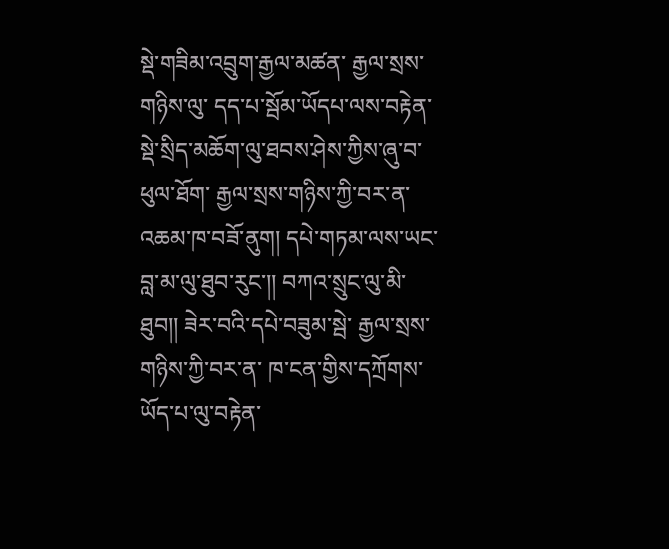སྡེ་གཟིམ་འབྲུག་རྒྱལ་མཚན་ རྒྱལ་སྲས་གཉིས་ལུ་ དད་པ་སྦོམ་ཡོདཔ་ལས་བརྟེན་ སྡེ་སྲིད་མཆོག་ལུ་ཐབས་ཤེས་ཀྱིས་ཞུ་བ་ཕུལ་ཐོག་ རྒྱལ་སྲས་གཉིས་ཀྱི་བར་ན་འཆམ་ཁ་བཟོ་ནུག། དཔེ་གཏམ་ལས་ཡང་ བླ་མ་ལུ་ཐུབ་རུང་།། བཀའ་སྲུང་ལུ་མི་ཐུབ།། ཟེར་བའི་དཔེ་བཟུམ་སྦེ་ རྒྱལ་སྲས་གཉིས་ཀྱི་བར་ན་ ཁ་ངན་གྱིས་དཀྲོགས་ཡོད་པ་ལུ་བརྟེན་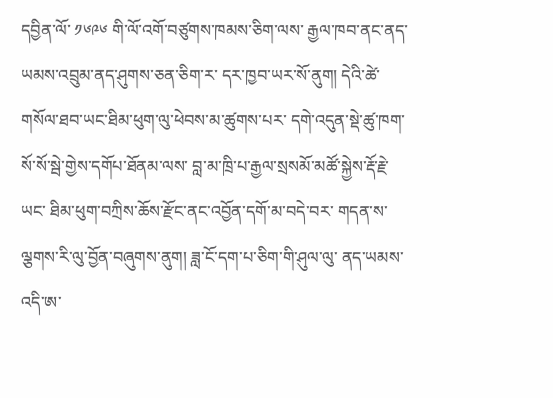དབྱིན་ལོ་ ༡༦༩༦ གི་ལོ་འགོ་བཙུགས་ཁམས་ཅིག་ལས་ རྒྱལ་ཁབ་ནང་ནད་ཡམས་འབྲུམ་ནད་ཤུགས་ཅན་ཅིག་ར་ དར་ཁྱབ་ཡར་སོ་ནུག། དེའི་ཚེ་ གསོལ་ཐབ་ཡང་ཐིམ་ཕུག་ལུ་ཕེབས་མ་ཚུགས་པར་ དགེ་འདུན་སྡེ་ཚུ་ཁག་སོ་སོ་སྦེ་གྱེས་དགོཔ་ཐོནམ་ལས་ བླ་མ་ཁྲི་པ་རྒྱལ་སྲསམོ་མཚོ་སྐྱེས་རྡོ་རྗེ་ཡང་ ཐིམ་ཕུག་བཀྲིས་ཆོས་རྫོང་ནང་འབྱོན་དགོ་མ་བདེ་བར་ གདན་ས་ལྕགས་རི་ལུ་བྱོན་བཞུགས་ནུག། ཟླ་ངོ་དག་པ་ཅིག་གི་ཤུལ་ལུ་ ནད་ཡམས་འདི་ཨ་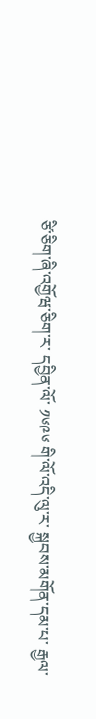ཙི་ཅིག་ཞི་འགྱོཝ་ཅིག་ར་ དབྱིན་ལོ་ ༡༦༩༦ གི་ལོ་འདི་ལུ་ར་ སྐྱབས་མགོན་དམ་པ་ རྒྱལ་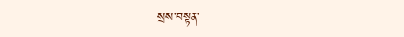སྲས་བསྟན་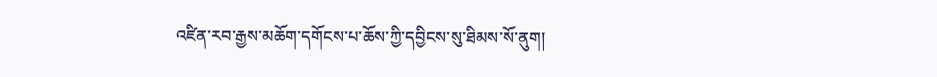འཛིན་རབ་རྒྱས་མཆོག་དགོངས་པ་ཆོས་ཀྱི་དབྱིངས་སུ་ཐིམས་སོ་ནུག།